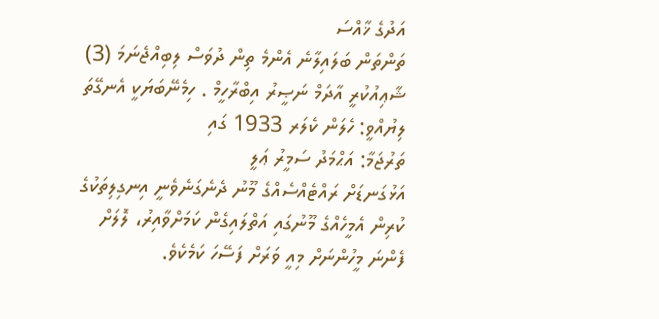އަދުގެ ޚާއްސަ
ތަންތަން ބަލައިލާނެ އެންމެ ތިން ދުވަސް ލިބިއްޖެނަމަ (3)
ޝާޢިއުކުރީ އާދަމް ނަޞީރު އިބްރާހީމް . ހިމެނޭބަޔަކީ އެނގޭތަ
ލިޔުއްވީ: ހެލަން ކެލަރ 1933 ގައި
ތަރުޖަމާ: އަޙްމަދު ސަމީރު ޢަލީ
އަޅުގަނޑަށް ރައްޓެއްސެއްގެ މޫނު ދެނެގަނެވެނީ އިނގިލިތަކުގެ ކުރިން އެމީހެއްގެ މޫނުގައި އަތްލައިގެން ކަމަށްވާއިރު، ލޮލަށް ފެންނަ މީހުންނަށް މިއީ ވަރަށް ފަސޭހަ ކަމެކެވެ.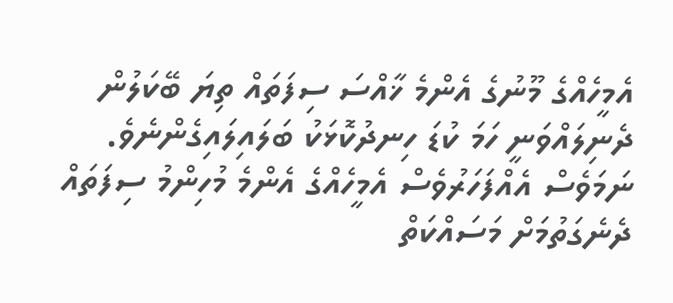އެމީހެއްގެ މޫނުގެ އެންމެ ޚާއްސަ ސިފަތައް ތިޔަ ބޭކަލުން ދެނިލައްވަނީ ހަމަ ކުޑަ ހިނދުކޮޅަކު ބަލައިލައިގެންނެވެ. ނަމަވެސް އެއްފަހަރުވެސް އެމީހެއްގެ އެންމެ މުހިންމު ސިފަތައް ދެނެގަތުމަށް މަސައްކަތް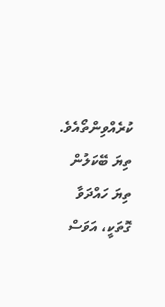ކުރެއްވިންތޯއެވެ. ތިޔަ ބޭކަލުން ތިޔަ ހައްދަވާ ގޮތަކީ، އަވަސް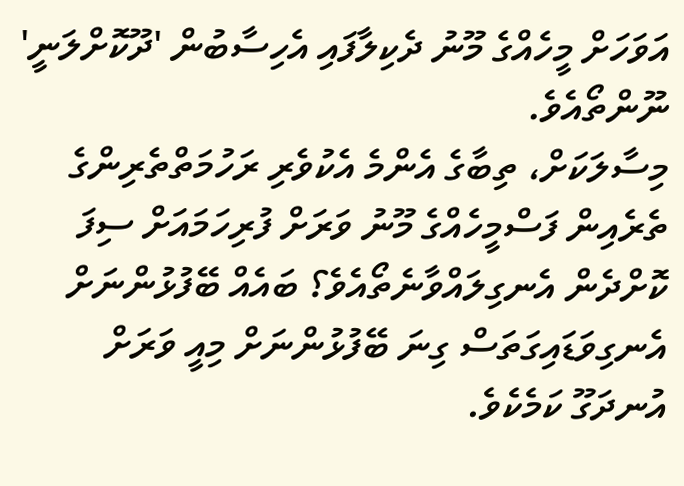އަވަހަށް މީހެއްގެ މޫނު ދެކިލާފައި އެހިސާބުން 'ދޫކޮށްލަނީ' ނޫންތޯއެވެ.
މިސާލަކަށް، ތިބާގެ އެންމެ އެކުވެރި ރަހުމަތްތެރިންގެ ތެރެއިން ފަސްމީހެއްގެ މޫނު ވަރަށް ފުރިހަމައަށް ސިފަ ކޮށްދެން އެނގިލައްވާނެތޯއެވެ؟ ބައެއް ބޭފުޅުންނަށް އެނގިވަޑައިގަތަސް ގިނަ ބޭފުޅުންނަށް މިއީ ވަރަށް އުނދަގޫ ކަމެކެވެ.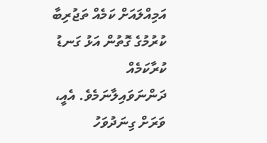އަމިއްލައަށް ކަމެއް ތަޖުރިބާ ކުރުމުގެ ގޮތުން އަޅު ގަނޑު ކުރާކަމެއް ދަންނަވައިލާނަމެވެ. އެއީ، ވަރަށް ގިނަދުވަހު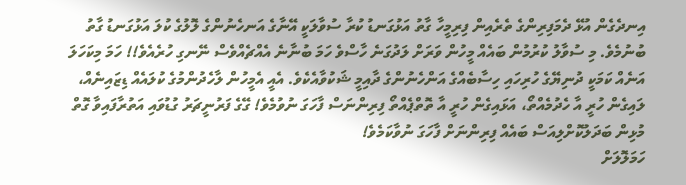އިނދެގެން އުޅޭ ދެމަފިރިންގެ ތެރެއިން ފިރިމީހާ ގާތު އަޅުގަނޑު ކުރާ ސުވާލަކީ އޭނާގެ އަނހެނުންގެ ލޮލުގެ ކުލަ އަޅުގަނޑު ގާތު ބުނުމެވެ. މި ސުވާލު ކުރުމުން ބައެއް މީހުން ވަރަށް ލަދުގަނެ ހާސްވެ ހަމަ ބުނާނެ އެއްޗެއްވެސް ނޭނގި ހުރެއެވެ!! ހަމަ މިކަހަލަ އަނެއް ކަމަކީ ދުނިޔޭގެ ހުރިހައި ހިސާބެއްގެ އަންހެނުންގެ ދާއިމީ ޝަކުވާއެކެވެ. އެއީ އެމީހުން ލާހެދުންމުގެ ކުލައެއް ޑިޒައިނެއް، ލައިގެން ހުރީ އާ ހެދުމެއްތޯ، އަޅައިގެން ހުރީ އާ ތޮތްޕެއްތޯ ފިރިންނަސް ފާހަގަ ނުވުމެވެ! ގޭގެ ފަރުނީޗަރު ގުޑުވައި އަތުރާފައިވާ ގޮތް މުޅިން ބަދަލުކޮށްލިއަސް ބައެއް ފިރިންނަށް ފާހަގަ ނުވާކަމެވެ!
ހަމަލޮލަށް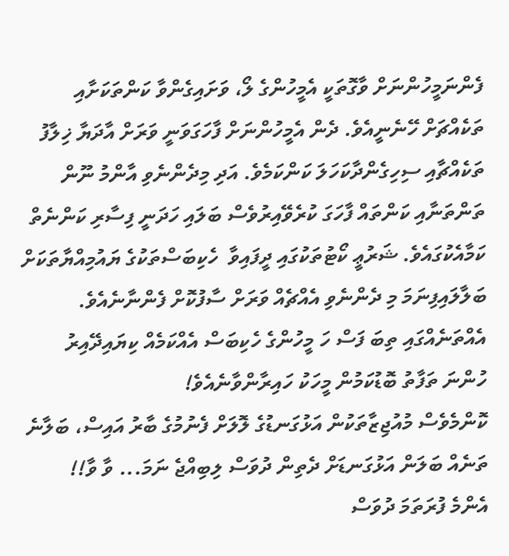ފެންނަމީހުންނަށް ވާގޮތަކީ އެމީހުންގެ ލޯ، ވަށައިގެންވާ ކަންތަކަށާއި ތަކެއްޗަށް ހޭނެނީއެވެ. ދެން އެމީހުންނަށް ފާހަގަވަނީ ވަރަށް އާދަޔާ ޚިލާފު ތަކެއްޗާއި ސިހިގެންދާކަހަލަ ކަންކަމެވެ. އަދި މިދެންނެވި އާންމު ނޫން ތަންތަނާއި ކަންތައް ފާހަގަ ކުރެވޭއިރުވެސް ބަލައި ހަދަނީ ފިސާރި ކަންނެތް ކަމާއެކުގައެވެ. ޝަރުޢީ ކޯޓުތަކުގައި ދީފައިވާ  ހެކިބަސްތަކުގެ ޔައުމިއްޔާތަކަށް  ބަލާލައިފިނަމަ މި ދެންނެވި އެއްޗެއް ވަރަށް ސާފުކޮށް ފެންނާނެއެވެ. އެއްތަނެއްގައި ތިބަ ފަސް ހަ މީހުންގެ ހެކިބަސް އެއްކަމެއް ކިޔައިދޭއިރު  ހުންނަ ތަފާތު ބޮޑުކަމުން މީހަކު ހައިރާންވާނެއެވެ!
ކޮންމެވެސް މުއުޖިޒާތަކުން އަޅުގަނޑުގެ ލޮލަށް ފެނުމުގެ ބާރު އައިސް، ބަލާނެ ތަނެއް ބަލަން އަޅުގަނޑަށް ދެތިން ދުވަސް ލިބިއްޖެ ނަމަ... ވާ ވާ!!
އެންމެ ފުރަތަމަ ދުވަސް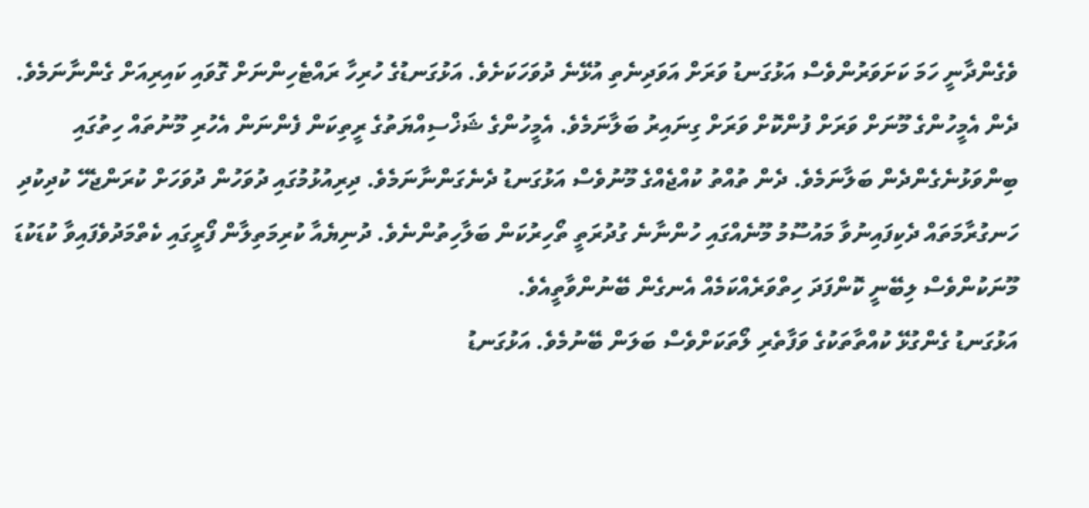ވެގެންދާނީ ހަމަ ކަށަވަރުންވެސް އަޅުގަނޑު ވަރަށް އަވަދިނެތި އުޅޭނެ ދުވަހަކަށެވެ. އަޅުގަނޑުގެ ހުރިހާ ރައްޓެހިންނަށް ގޮވައި ކައިރިއަށް ގެންނާނަމެވެ.  ދެން އެމީހުންގެ މޫނަށް ވަރަށް ފުންކޮށް ވަރަށް ގިނައިރު ބަލާނަމެވެ. އެމީހުންގެ ޝަޚްސިއްޔަތުގެ ރީތިކަން ފެންނަން އެހުރި މޫނުތައް ހިތުގައި ބިންވަޅުނެގެންދެން ބަލާނަމެވެ. ދެން ތުއްތު ކުއްޖެއްގެ މޫނުވެސް އަޅުގަނޑު ދެނެގަންނާނަމެވެ. ދިރިއުޅުމުގައި ދުވަހުން ދުވަހަށް ކުރަންޖެހޭ ކުދިކުދި ހަނގުރާމަތައް ދެކިފައިނުވާ މައުސޫމު މޫނެއްގައި ހުންނާނެ ގުދުރަތީ ތޯހިރުކަން ބަލާހިތުންނެވެ. ދުނިޔެއާ ކުރިމަތިލާން ފޯރީގައި ކެތްމަދުވެފައިވާ ކުޑަކުޑަ މޫނަކުންވެސް ލިބޭނީ ކޮންފަދަ ހިތްވަރެއްކަމެއް އެނގެން ބޭނުންވާތީއެވެ.
އަޅުގަނޑު ގެންގުޅޭ ކުއްތާތަކުގެ ވަފާތެރި ލޯތަކަށްވެސް ބަލަން ބޭނުމެވެ. އަޅުގަނޑު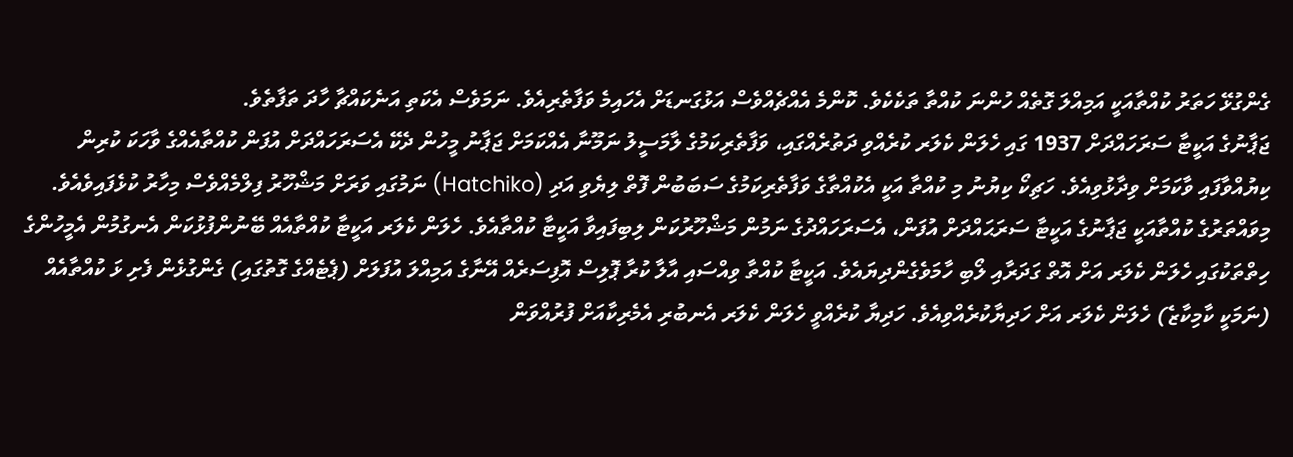ގެންގުޅޭ ހަތަރު ކުއްތާއަކީ އަމިއްލަ ގޮތެއް ހުންނަ ކުއްތާ ތަކެކެވެ. ކޮންމެ އެއްޗެއްވެސް އަޅުގަނޑަށް އެހައިމެ ވަފާތެރިއެވެ. ނަމަވެސް އެކަތި އަނެކައްޗާ ހާދަ ތަފާތެވެ.
ޖަޕާނުގެ އަކީޓާ ސަރަހައްދަށް 1937 ގައި ހެލަން ކެލަރ ކުރެއްވި ދަތުރެއްގައި، ވަފާތެރިކަމުގެ ލާމަސީލު ނަމޫނާ އެއްކަމަށް ޖަޕާނު މީހުން ދެކޭ އެސަރަހައްދަށް އުފަން ކުއްތާއެއްގެ ވާހަކަ ކުރިން ކިޔުއްވާފައި ވާކަމަށް ވިދާޅުވިއެވެ. ހަޗިކޯ ކިޔުނު މި ކުއްތާ އަކީ އެކުއްތާގެ ވަފާތެރިކަމުގެ ސަބަބުން ފޮތް ލިޔެވި އަދި (Hatchiko) ނަމުގައި ވަރަށް މަޝްހޫރު ފިލްމެއްވެސް މިހާރު ކުޅެފައިވެއެވެ. މިވައްތަރުގެ ކުއްތާއަކީ ޖަޕާނުގެ އަކީޓާ ސަރަޙައްދަށް އުފަން، އެސަރަހައްދުގެ ނަމުން މަޝްހޫރުކަން ލިބިފައިވާ އަކީޓާ ކުއްތާއެވެ. ހެލަން ކެލަރ އަކީޓާ ކުއްތާއެއް ބޭނުންފުޅުކަން އެނގުމުން އެމީހުންގެ ހިތްތަކުގައި ހެލަން ކެލަރ އަށް އޮތް ގަދަރާއި ލޯބި ހާމަވެގެންދިޔައެވެ. އަކީޓާ ކުއްތާ ވިއްސައި އާލާ ކުރާ ޕޮލިސް އޮފިސަރެއް އޭނާގެ އަމިއްލަ އުފަލަށް (ޕެޓެއްގެ ގޮތުގައި) ގެންގުޅެން ފެށި ޅަ ކުއްތާއެއް (ނަމަކީ ކާމިކާޒެ) ހެލަން ކެލަރ އަށް ހަދިޔާކުރެއްވިއެވެ. ހަދިޔާ ކުރެއްވީ ހެލަން ކެލަރ އެނބުރި އެމެރިކާއަށް ފުރުއްވަން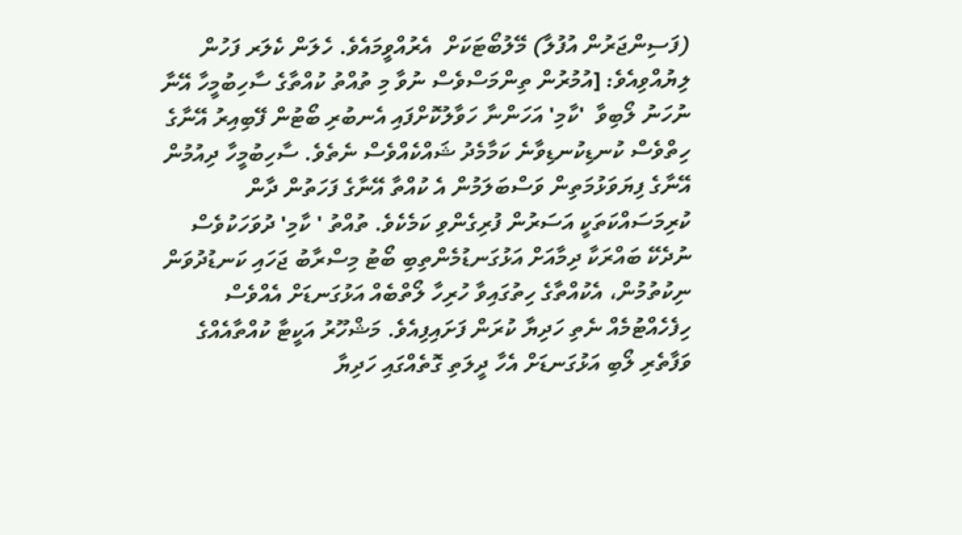(ފަސިންޖަރުން އުފުލާ) މޭލުބޯޓަކަށް  އެރުއްވީމައެވެ. ހެލަން ކެލަރ ފަހުން ލިޔުއްވިއެވެ: [އުމުރުން ތިންމަސްވެސް ނުވާ މި ތުއްތު ކުއްތާގެ ސާހިބުމީހާ އޭނާ ނުހަނު ލޯބިވާ  'ކާމި' އަހަންނާ ހަވާލުކޮށްފައި އެނބުރި ބޯޓުން ފޭބިއިރު އޭނާގެ ހިތްވެސް ކުނޑިކުނޑިވާނެ ކަމާމެދު ޝައްކެއްވެސް ނެތެވެ. ސާހިބުމީހާ ދިއުމުން އޭނާގެ ފިޔަވަޅުމަތިން ވަސްބަލަމުން އެ ކުއްތާ އޭނާގެ ފަހަތުން ދާން ކުރިމަސައްކަތަކީ އަސަރުން ފުރިގެންވި ކަމެކެވެ. ތުއްތު ' ކާމި' ދުވަހަކުވެސް ނުދެކޭ ބައްރަކާ ދިމާއަށް އަޅުގަނޑުމެންތިބި ބޯޓު މިސްރާބު ޖަހައި ކަނޑުދުވަން ނިކުތުމުން، އެކުއްތާގެ ހިތުގައިވާ ހުރިހާ ލޯތްބެއް އަޅުގަނޑަށް އެއްވެސް ހިފެހެއްޓުމެއް ނެތި ހަދިޔާ ކުރަން ފަށައިފިއެވެ. މަޝްހޫރު އަކީޓާ ކުއްތާއެއްގެ ވަފާތެރި ލޯބި އަޅުގަނޑަށް އެހާ ދީލަތި ގޮތެއްގައި ހަދިޔާ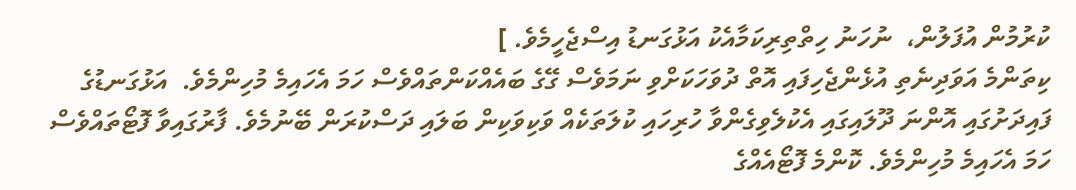ކުރުމުން އުފަލުން،  ނުހަނު ހިތްތިރިކަމާއެކު އަޅުގަނޑު އިސްޖެހީމެވެ. ]
ކިތަންމެ އަވަދިނެތި އުޅެންޖެހިފައި އޮތް ދުވަހަކަށްވި ނަމަވެސް ގޭގެ ބައެއްކަންތައްވެސް ހަމަ އެހައިމެ މުހިންމެވެ.  އަޅުގަނޑުގެ ފައިދަށުގައި އޮންނަ ދޫލައިގައި އެކުލެވިގެންވާ ހުރިހައި ކުލަތަކެއް ވަކިވަކިން ބަލައި ދަސްކުރަން ބޭނުމެވެ. ފާރުގައިވާ ފޮޓޯތައްވެސް ހަމަ އެހައިމެ މުހިންމެވެ. ކޮންމެ ފޮޓޯއެއްގެ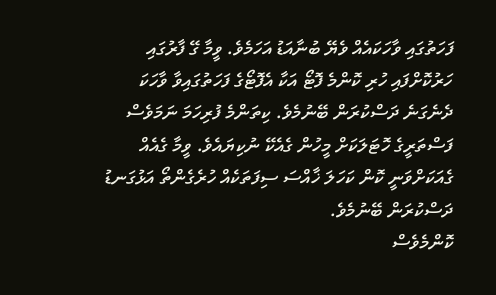ފަހަތުގައި ވާހަކައެއް ވެޔޭ ބުނާއަޑު އަހަމެވެ. ވީމާ ގޭ ފާރުގައި ހަރުކޮށްފައި ހުރި ކޮންމެ ފޮޓޯ އަކާ އެފޮޓޯގެ ފަހަތުގައިވާ ވާހަކަ ދެނެގަނެ ދަސްކުރަން ބޭނުމެވެ. ކިތަންމެ ފުރިހަމަ ނަމަވެސް ފަސްތަރީގެ ހޮޓަލަކަށް މީހުން ގެއެކޭ ނުކިޔައެވެ. ވީމާ ގެއެއް ގެއަކަށްވަނީ ކޮން ކަހަލަ ޚާއްސަ ސިފަތަކެއް ހުރެގެންތޯ އަޅުގަނޑު ދަސްކުރަން ބޭނުމެވެ.
ކޮންމެވެސް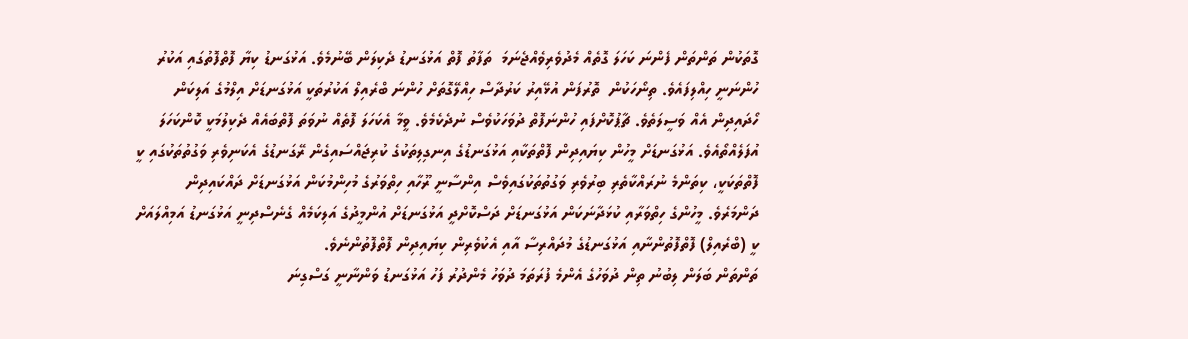ގޮތަކުން ތަންތަން ފެންނަ ކަހަލަ ގޮތެއް މެދުވެރިވެއްޖެނަމަ  ތަފާތު ފޮތް އަޅުގަނޑު ދެކިލަން ބޭނުމެވެ. އަޅުގަނޑު ކިޔާ ފޮތްފޮތުގައި އަކުރު ހުންނަނީ ހިއްލިފައެވެ. ތިނޯހަކުން  ތޮރުފަން އުޅޭއިރު ކަރުދާސް ހިއްލޭގޮތަށް ހުންނަ ބްރެއިލް އަކުރުތަކީ އަޅުގަނޑަށް އިލްމުގެ އަލިކަން ހޯދައިދިން އެއް ވަސީލަތެވެ. ޗާޕުކޮށްފައި ހުންނަފޮތް ދުވަހަކުވެސް ނުދެކެމެވެ. ވީމާ އެކަހަލަ ފޮތެއް ނުވަތަ ފޮތްބައެއް ދެކިލުމަކީ ކޮންކަހަލަ އުފަލެއްތޯއެވެ. އަޅުގަނޑަށް މީހުން ކިޔައިދިން ފޮތްތަކާއި އަޅުގަނޑުގެ އިނގިލިތަކުގެ ކުރިޖައްސައިގެން ރޭގަނޑުގެ އެކަނިވެރި ވަގުތުތަކުގައި ކީ ފޮތްތަކަކީ، ކިތަންމެ ނުރައްކާތެރި ބިރުވެރި ވަގުތުތަކުގައިވެސް އިންސާނީ ރޫހާއި ހިތްވަރުގެ މުހިންމުކަން އަޅުގަނޑަށް ދައްކައިދިން ދަންމަރެވެ. މީހުންގެ ހިތްވަރާއި ކުޅަދާނަކަން އަޅުގަނޑަށް ދަސްކޮށްދީ އަޅުގަނޑަށް އުންމީދުގެ އަލިކަމެއް ގެނެސްދިނީ އަޅުގަނޑު އަމިއްލައަށް ކީ (ބްރެއިލް) ފޮތްފޮތުންނާއި އަޅުގަނޑުގެ މުދައްރިސާ އާއި އެކުވެރިން ކިޔައިދިން ފޮތްފޮތުންނެވެ.
ތަންތަން ބަލަން ލިބުނު ތިން ދުވަހުގެ އެންމެ ފުރަތަމަ ދުވަހު މެންދުރު ފަހު އަޅުގަނޑު ވަންނާނީ ގަސްގިނަ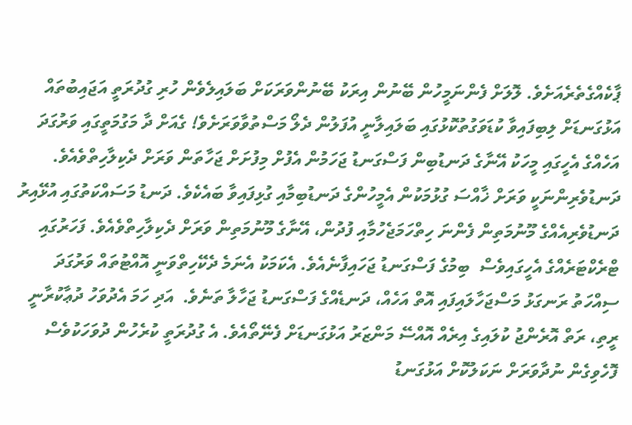ޕާކެއްގެތެރެއަށެވެ. ލޮލަށް ފެންނަމީހުން ބޭނުން އިރަކު ބޭނުންވަރަކަށް ބަލައިލެވެން ހުރި ގުދުރަތީ އަޖައިބުތައް އަޅުގަނޑަށް ލިބިފައިވާ ކުޑަވަގުތުކޮޅުގައި ބަލައިލާނީ އުފަލުން ދެލޯ މަސްތުވާވަރަށެވެ! ގެއަށް ދާ މަގުމަތީގައި ވަރުގަދަ އަހެއްގެ އެހީގައި މީހަކު އޭނާގެ ދަނޑުބިން ފަސްގަނޑު ޖަހަމުން އެފުށް މިފުށަށް ޖަހާތަން ވަރަށް ދެކިލާހިތްވެއެވެ. ދަނޑުވެރިންނަކީ ވަރަށް ޚާއްސަ ގުޅުމަކުން އެމީހުންގެ ދަނޑުބިމާއި ގުޅިފައިވާ ބައެކެވެ. ދަނޑު މަސައްކަތުގައި އުޅޭއިރު ދަނޑުވެރިއެއްގެ މޫނުމަތިން ފެންނަ ހިތްހަމަޖެހުމާއި ފުދުން، އޭނާގެ މޫނުމަތިން ވަރަށް ދެކިލާހިތްވެއެވެ. ފަހަރުގައި ޓްރެކްޓަރެއްގެ އެހީގައިވެސް  ބިމުގެ ފަސްގަނޑު ޖަހައިފާނެއެވެ. އެކަމަކު އެނަމެ ދެކޭހިތްވަނީ އޮއްޓުތައް ވަރުގަދަ ސިއްހަތު ރަނގަޅު މަސްޖަހާލައިފައި އޮތް އަހެއް، ދަނޑެއްގެ ފަސްގަނޑު ޖަހާލާ ތަނެވެ.  އަދި ހަމަ އެދުވަހު ދުޢާކުރާނީ ރީތި، ރަތް އޮރެންޖު ކުލައިގެ އިރެއް އޮއްސޭ މަންޒަރު އަޅުގަނޑަށް ފެނޭތޯއެވެ. އެ ގުދުރަތީ ކުރެހުން ދުވަހަކުވެސް ފޮހެވިގެން ނުދާވަރަށް ނަކަލުކޮށް އަޅުގަނޑު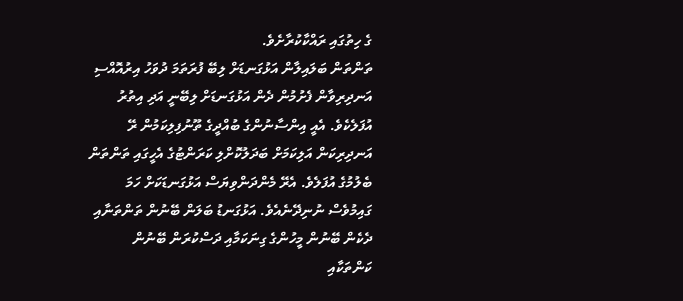ގެ ހިތުގައި ރައްކާކުރާށެވެ.
ތަންތަން ބަލައިލާން އަޅުގަނޑަށް ލިބޭ ފުރަތަމަ ދުވަހު އިރުއޮއްސި އަނދިރިވާން ފެށުމުން ދެން އަޅުގަނޑަށް ލިބޭނީ އަދި އިތުރު އުފަލެކެވެ. އެއީ އިންސާނުންގެ ބުއްދީގެ ތޫނުފިލިކަމުން ރޭ އަނދިރިކަން އަލިކަމަށް ބަދަލުކޮށްލި ކަރަންޓުގެ އެހީގައި ތަންތަން ބެލުމުގެ އުފަލެވެ. އެރޭ މެންދަންވިޔަސް އަޅުގަނޑަކަށް ހަމަ ގައިމުވެސް ނުނިދޭނެއެވެ. އަޅުގަނޑު ބަލަން ބޭނުން ތަންތަނާއި ދެކެން ބޭނުން މީހުންގެ ގިނަކަމާއި ދަސްކުރަން ބޭނުން ކަންތަކާއި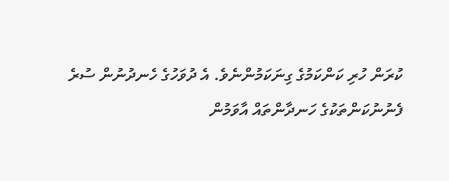ކުރަން ހުރި ކަންކަމުގެ ގިނަކަމުންނެވެ. އެ ދުވަހުގެ ހެނދުނުން ސުރެ ފެނުނުކަންތަކުގެ ހަނދާންތައް އާވަމުން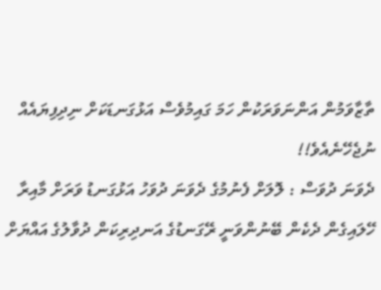ތާޒާވަމުން އަންނަވަރަކުން ހަމަ ގައިމުވެސް އަޅުގަނޑަކަށް ނިދިފިޔައެއް ނުޖެހޭނެއެވެ!!
ދެވަނަ ދުވަސް : ލޮލަށް ފެނުމުގެ ދެވަނަ ދުވަހު އަޅުގަނޑު ވަރަށް މާއިރާ ހޭލައިގެން ދެކެން ބޭނުންވަނީ ރޭގަނޑުގެ އަނދިރިކަން ދުވާލުގެ އައްޔަށް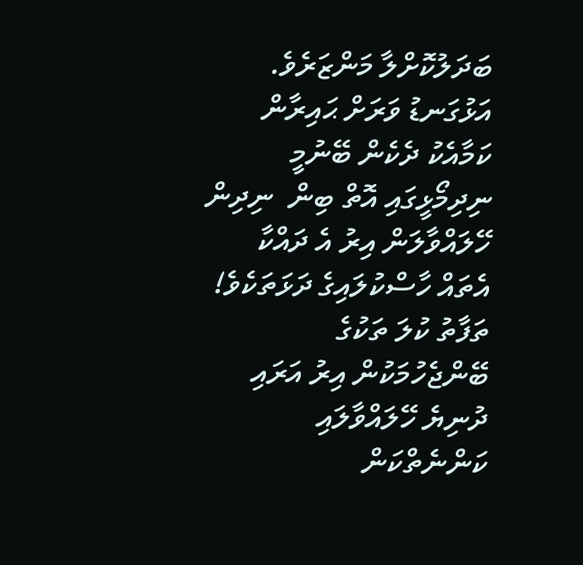ބަދަލުކޮށްލާ މަންޒަރެވެ. އަޅުގަނޑު ވަރަށް ޙައިރާން ކަމާއެކު ދެކެން ބޭނުމީ ނިދިމޯޅީގައި އޮތް ބިން  ނިދިން ހޭލައްވާލަން އިރު އެ ދައްކާ އެތައް ހާސްކުލައިގެ ދަޅަތަކެވެ! ތަފާތު ކުލަ ތަކުގެ ބޭންޖެހުމަކުން އިރު އަރައި ދުނިޔެ ހޭލައްވާލައި ކަންނެތްކަން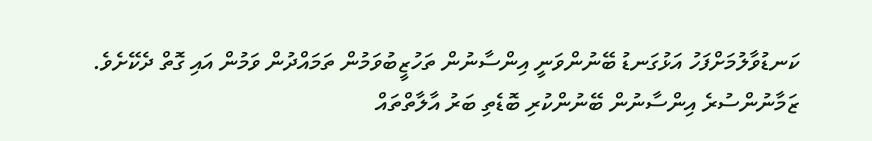ކަނޑުވާލުމަށްފަހު އަޅުގަނޑު ބޭނުންވަނީ އިންސާނުން ތަހުޒީބުވަމުން ތަމައްދުން ވަމުން އައި ގޮތް ދެކޭށެވެ. ޒަމާނުންސުރެ އިންސާނުން ބޭނުންކުރި ބޮޑެތި ބަރު އާލާތްތައް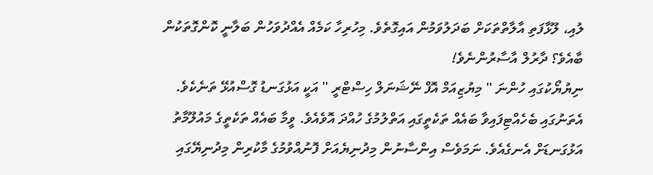ލުއި، ލޫޅާފަތި އާލާތްތަކަށް ބަދަލުވަމުން އައިގޮތެވެ. މިހުރިހާ ކަމެއް އެއްދުވަހުން ބަލާނީ ކޮންގޮތަކުން ބާއެވެ؟ ދާރުލް އާސާރުންނެވެ!
ނިޔުޔޯކުގައި ހުންނަ '' މިޔުޒިއަމް އޮފް ނޭޝަނަލް ހިސްޓްރީ '' އަކީ އަޅުގަނޑު ގޮސްއުޅޭ ތަނެކެވެ.  އެތަނުގައި ބެހެއްޓިފައިވާ ބައެއް ތަކެތީގައި އަތްލުމުގެ ހުއްދަ އޮވެއެވެ. ވީމާ ބައެއް ތަކެތީގެ މައުލޫމާތު އަޅުގަނޑަށް އެނގެއެވެ. ނަމަވެސް އިންސާނުން މިދުނިޔެއަށް ފޮނުއްވުމުގެ މާކުރިން މިދުނިޔޭގައި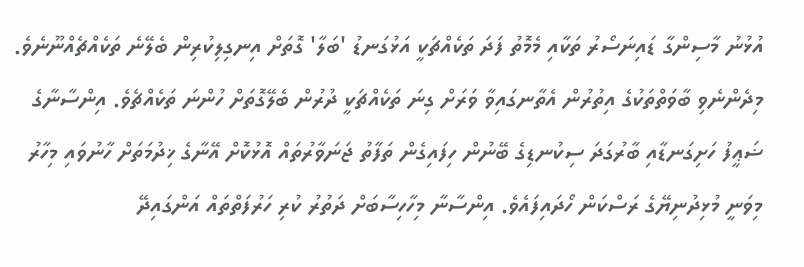އުޅުނު މާސިންގާ ޑައިނަސޯރު ތަކާއި މެމޮތު ފަދަ ތަކެއްޗަކީ އަޅުގަނޑު 'ބަލާ' ގޮތަށް އިނގިލިކުރިން ބެލޭނެ ތަކެއްޗެއްނޫނެވެ. މިދެންނެވި ބާވަތްތަކުގެ އިތުރުން އެތާނގައިވާ ވަރަށް ގިނަ ތަކެއްޗަކީ ދުރުން ބެލޭގޮތަށް ހުންނަ ތަކެއްޗެވެ. އިންސާނާގެ ޟަޢީފު ހަށިގަނޑާއި ބާރުގަދަ ސިކުނޑިގެ ބޭނުން ހިފައިގެން ތަފާތު ޖަނަވާރުތައް އޮޅުކޮށް އޭނާގެ ޚިދުމަތަށް ހާނުވައި މިހާރު މިވަނީ މުޅިދުނިޔޭގެ ރަސްކަން ހޯދައިފައެވެ. އިންސާނާ މިހާހިސާބަށް ދަތުރު ކުރި ހަރުފަތްތައް އަންގައިދޭ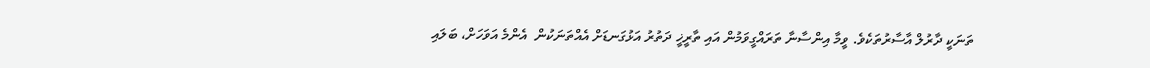ތަނަކީ ދާރުލް އާސާރުތަކެވެ. ވީމާ އިންސާނާ ތަރައްގީވަމުން އައި ތާރީޚީ ދަތުރު އަޅުގަނޑަށް އެއްތަނަކުން  އެންމެ އަވަހަށް، ބަލައި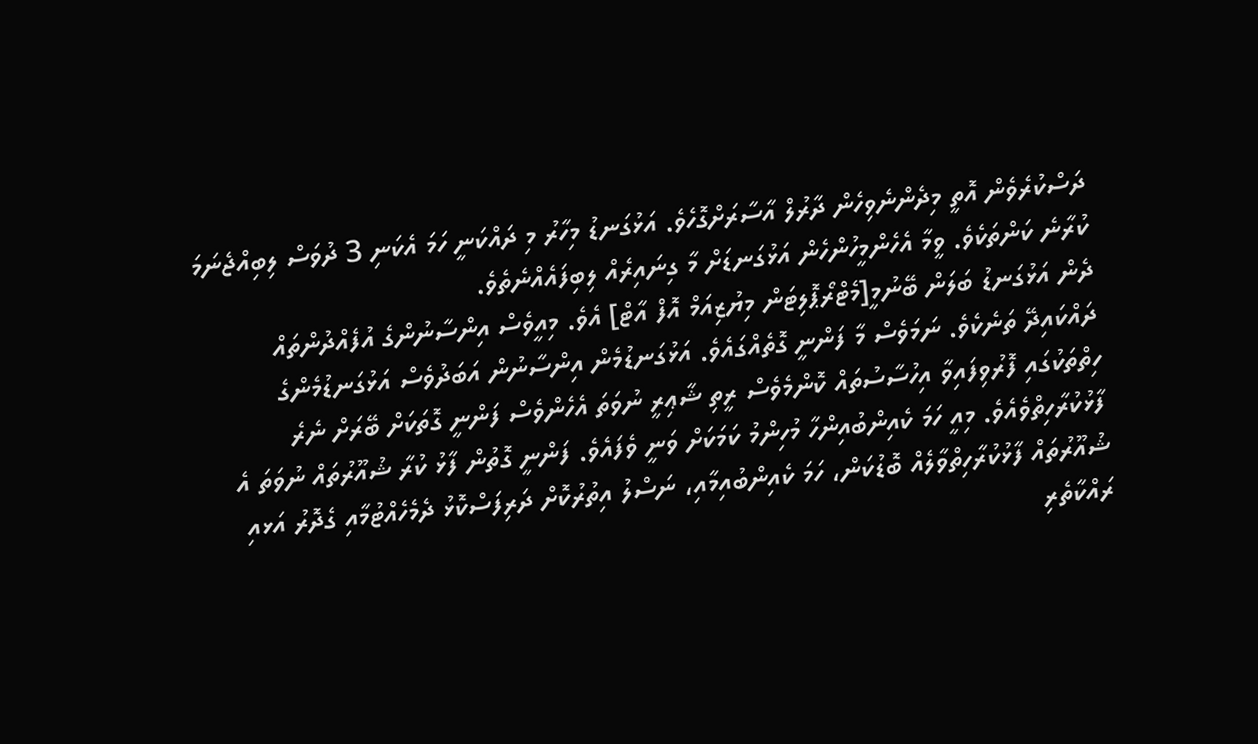ދަސްކުރެވެން އޮތީ މިދެންނެވިހެން ދާރުލް އާސާރަށްގޮހެވެ. އަޅުގަނޑު މިހާރު މި ދައްކަނީ ހަމަ އެކަނި 3 ދުވަސް ލިބިއްޖެނަމަ ކުރާނެ ކަންތަކެވެ. ވީމާ އެހެންމީހުންހެން އަޅުގަނޑަށް މާ ގިނައިރެއް ލިބިފައެއްނެތެވެ.
ދެން އަޅުގަނޑު ބަލަން ބޭނުމީ[މެޓްރޯޕޮލިޓަން މިޔުޒިއަމް އޮފް އާޓް] އެވެ. މިއީވެސް އިންސާނުންގެ އުފެއްދުންތައް ދައްކައިދޭ ތަނެކެވެ. ނަމަވެސް މާ ފަންނީ ގޮތެއްގައެވެ. އަޅުގަނޑުމެން އިންސާނުން އަބަދުވެސް އަޅުގަނޑުމެންގެ ހިތްތަކުގައި ފޮރުވިފައިވާ އިހުސާސުތައް ކޮންމެވެސް ރީތި ޝާޢިރީ ނުވަތަ އެހެންވެސް ފަންނީ ގޮތަކަށް ބޭރަށް ނެރެ ފާޅުކުރާހިތްވެއެވެ. މިއީ ހަމަ ކެއިންބުއިންހާ މުހިންމު ކަމަކަށް ވަނީ ވެފައެވެ. ފަންނީ ގޮތުން ފާޅު ކުރާ ޝުއޫރުތައް ނުވަތަ އެ ޝުއޫރުތައް ފާޅުކުރާހިތްވާލެއް ބޮޑުކަން، ހަމަ ކެއިންބުއިމާއި، ނަސްލު އިތުރުކޮށް ދަރިފަސްކޮޅު ދެމެހެއްޓުމާއި ގެދޮރު އަޅއި ރައްކާތެރި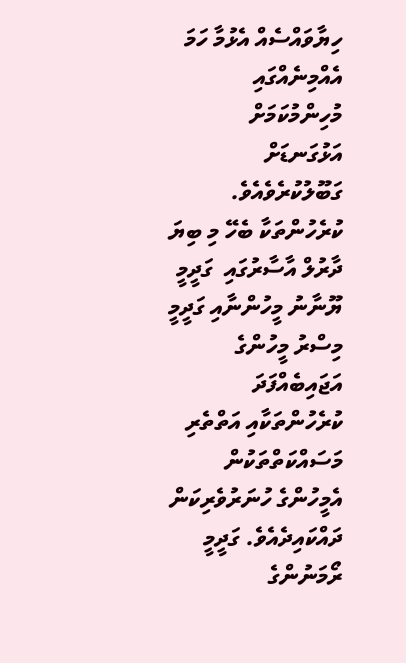ހިޔާވައްސެއް އެޅުމާ ހަމަ އެއްމިނެއްގައި މުހިންމުކަމަށް އަޅުގަނޑަށް ގަބޫލުކުރެވެއެވެ.
ކުރެހުންތަކާ ބެހޭ މި ބިޔަ ދާރުލް އާސާރުގައި  ގަދީމީ ޔޫނާނު މީހުންނާއި ގަދީމީ މިސްރު މީހުންގެ އަޖައިބެއްފަދަ  ކުރެހުންތަކާއި އަތްތެރި މަސައްކަތްތަކުން އެމީހުންގެ ހުނަރުވެރިކަން ދައްކައިދެއެވެ. ގަދީމީ ރޯމަނުންގެ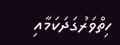ހިތްވަރުގަދަކަމާއި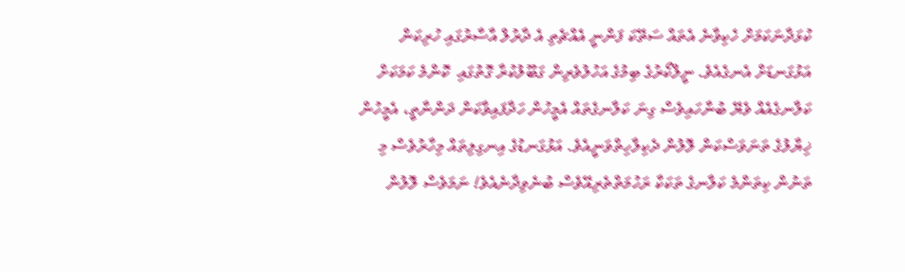ކުޅަދާނަކަމަށް ހެކިވާނެ އެތައް ސަތޭކަ ފަންނީ އެއްޗެތި އެ ދާރުލް އާސާރުގައި ހުރިކަން އަޅުގަނޑަށް އެނގެއެވެ. ނީލްކޯރުގެ ބިމުގެ އަހުލުވެރިން ގަބޫލުކުރާ ގޮތުގައި  ކޮންމެ ކަމަކަށް ކަލާނގެއެއް ވެޔޭ ބުނާހައިވެސް ގިނަ ކަލާނގެތައް އެމީހުން ހަދާފައިވާކަން ދަންނާތީ، އެމީހުން ޚިޔާލުގެ ތަނަވަސްކަން ލޮލުން ދެކިލާހިތްވަނީއެވެ. އަޅުގަނޑުގެ އިނގިލިތައް މިހާރުވެސް މި ތަނުން ކިތަންމެ ކަލާނގެ ތަކަކާ ރަހުމަތްތެރިއޭވެސް ބުނެވިދާނެއެވެ! ނަމަވެސް ލޮލުން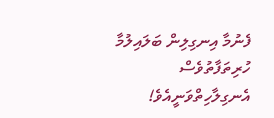ފެނުމާ އިނގިލިން ބަލައިލުމާ ހުރިތަފާތުވެސް އެނގިލާހިތްވަނީއެވެ!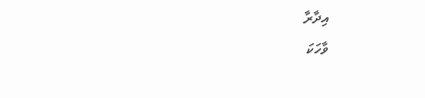އިދާރާ
ވާހަކަ